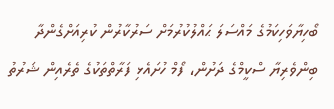ބޯހިޔާވަހިކަމުގެ މައްސަލަ ޙައްލުކުރުމަށް ސަރުކާރުން ކުރިއަށްގެންދާ ބިންވެރިޔާ ސްކީމްގެ ދަށުން، ފޯމް ހުށައެޅި ފަރާތްތަކުގެ ތެރެއިން ޝަރުތު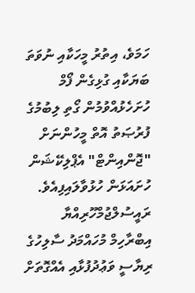ހަމަވެ، އިތުރު މީހަކާއި ނުވަތަ ބަޔަކާއި ގުޅިގެން ފޯމް ހުށަހެޅުއްވުމުން ގޯތި ލިބުމުގެ ފުރުޞަތު އޮތް މީހުންނަށް "ޖޮންއިންޓް" އެޕްލިކޭޝަން ހުށައަޅަން ހުޅުވާލައިފިއެވެ. ރައީސުލްޖުމްހޫރިއްޔާ އިބްރާހިމް މުހައްމަދު ސާލިހުގެ ރިޔާސީ ވަޢުދުފުޅާއި އެއްގޮތަށް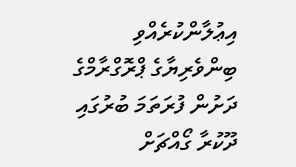އިޢުލާންކުރެއްވި ބިންވެރިޔާގެ ޕްރޮގްރާމްގެ ދަށުން ފުރަތަމަ ބުރުގައި ދޫކުރާ ގޯއްޗަށް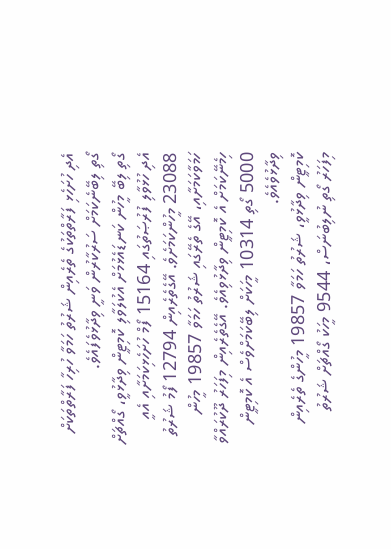އެދި ހުށަހެޅި ފަރާތްތަކުގެ ތެރެއިން ޝަރުތު ހަމަވާ ހުރިހާ ފަރާތްތަކަށް ގޯތި ލިބޭނެކަމަށް ސަރުކާރުން ވަނީ ވިދާޅުވެފައެވެ.
ގޯތި ލިބޭ މީހުން ކަނޑައެޅުމަށް އެކުލަވާލި ކޮމިޓީން ވިދާޅުވީ، ގޯއްޗަށް އެދި ހުޅުވާލި ފުރުޞަތުގައި 15164 ފޯމް ހުށަހެޅިކަމަށާއި އެއީ 23088 މީހުންކަމަށެވެ. އޭގެތެރެއިން 12794 ފޯމު ޝަރުތު ހަމަވާކަމަށާއި، އޭގެ ތެރޭގައި ޝަރުތު ހަމަވާ 19857 މީހުން ހިމެނޭކަމަށް އެ ކޮމިޓީން ވިދާޅުވިއެވެ. އޭގެތެރެއިން މިފަހަރު ދޫކުރައްވާ 5000 ގޯތި 10314 މީހަކަށް ލިބޭކަމަށްވެސް އެ ކޮމިޓީން ވިދާޅުވެއެވެ.
ކޮމިޓީން ވިދާޅުވީ، ޝަރުތު ހަމަވާ 19857 މީހުންގެ ތެރެއިން މިފަހަރު ގޯތި ނުލިބުނަސް، 9544 މީހަކު ގޯއްޗަށް ޝަރުތު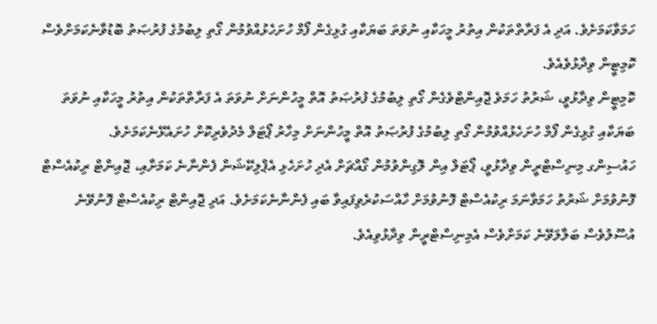ހަމަވާކަމަށެވެ. އަދި އެ ފަރާތްތަކުން އިތުރު މީހަކާއި ނުވަތަ ބަޔަކާއި ގުޅިގެން ފޯމް ހުށަހެޅުއްވުމުން ގޯތި ލިބުމުގެ ފުރުޞަތު ބޮޑުވާނެކަމަށްވެސް ކޮމިޓީން ވިދާޅުވެއެވެ.
ކޮމިޓީން ވިދާޅުވީ، ޝަރުތު ހަމަވެ ޖޮއިންޓްވެގެން ގޯތި ލިބުމުގެ ފުރުޞަތު އޮތް މީހުންނަށް ނުވަތަ އެ ފަރާތްތަކުން އިތުރު މީހަކާއި ނުވަތަ ބަޔަކާއި ގުޅިގެން ފޯމް ހުށަހެޅުއްވުމުން ގޯތި ލިބުމުގެ ފުރުޞަތު އޮތް މީހުންނަށް މިހާރު ޕޯޓަލް މެދުވެރިކޮށް ހުށައެޅޭނެކަމަށެވެ.
ހައުސިންގ މިނިސްޓްރީން ވިދާޅުވީ، ޕޯޓަލް އިން ލޮގިންވުމުން ގޯއްޗަށް އެދި ހުށަހެޅި އެޕްލިކޭޝަން ފެންނާނެ ކަމަށާއި، ޖޮއިންޓް ރިކުއެސްޓް ފޮނުވުމަށް ޝަރުތު ހަމަވާނަމަ ރިކުއެސްޓް ފޮނުވުމަށް ހާއްސަކުރެވިފައިވާ ބައި ފެންނާނެކަމަށެވެ. އަދި ޖޮއިންޓް ރިކުއެސްޓް ފޮނުވޭނެ އުސޫލުވެސް ބަލާލަވޭނެ ކަމަށްވެސް އެމިނިސްޓްރީން ވިދާޅުވިއެވެ.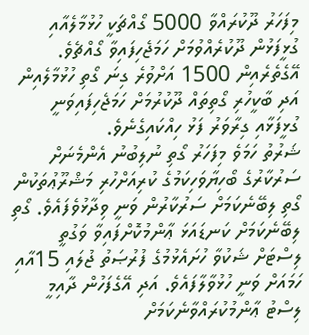މިފަހަރު ދޫކުރައްވާ 5000 ގޯއްޗަކީ ހުޅުމާލެއާއި ގުޅީފަޅުން ދޫކުރެއްވުމަށް ހަމަޖެހިފައިވާ ގޯއްޗެވެ. އޭގެތެރެއިން 1500 އަށްވުރެ ގިނަ ގޯތި ހުޅުމާލެއިން އަދި ބާކީހުރި ގޯތިތައް ދޫކުރުމަށް ހަމަޖެހިފައިވަނީ ގުޅީފަޅާއި ގިރާވަރު ފަޅު ހިއްކައިގެނެވެ.
ޝަރުތު ހަމަވެ މިފަހަރު ގޯތި ނުލިބުނު އެންމެނަށް ސަރުކާރުގެ ބޯހިޔާވަހިކަމުގެ ކުރިއަށްހުރި މަޝްރޫޢުތަކުން ގޯތި ލިބޭނެކަމަށް ސަރުކާރުން ވަނީ ވިދާޅުވެފައެވެ. ގޯތި ލިބޭނެކަމަށް ކަނޑައަޅަ ޢާންމުކޮށްފައިވާ ވަގުތީ ލިސްޓަށް ޝަކުވާ ހުށައެޅުމުގެ ފުރުޞަތު ޖުލައި 15އާއި ހަމައަށް ވަނީ ހުޅުވާލާފައެވެ. އަދި އޭގެފަހުން ދާއިމީ ލިސްޓު ޢާންމުކުރައްވާނެކަމަށް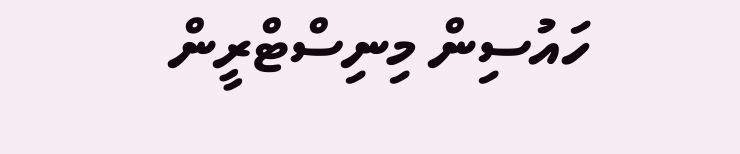ހައުސިން މިނިސްޓްރީން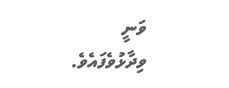ވަނީ ވިދާޅުވެފައެވެ.